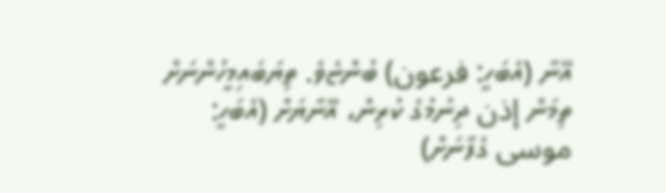އޭނާ (އެބަހީ: فرعون) ބުންޏެވެ. ތިޔަބައިމީހުންނަށް ތިމަން إذن ދިނުމުގެ ކުރިން، އޭނާޔަށް (އެބަހީ: موسى ގެފާނަށް)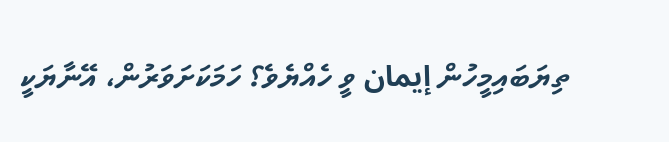ތިޔަބައިމީހުން إيمان ވީ ހެއްޔެވެ؟ ހަމަކަށަވަރުން، އޭނާޔަކީ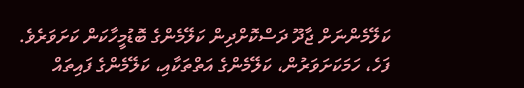ކަލޭމެންނަށް ޖާދޫ ދަސްކޮށްދިން ކަލޭމެންގެ ބޮޑުމީހާކަން ކަށަވަރެވެ. ފަހެ، ހަމަކަށަވަރުން، ކަލޭމެންގެ އަތްތަކާއި، ކަލޭމެންގެ ފައިތައް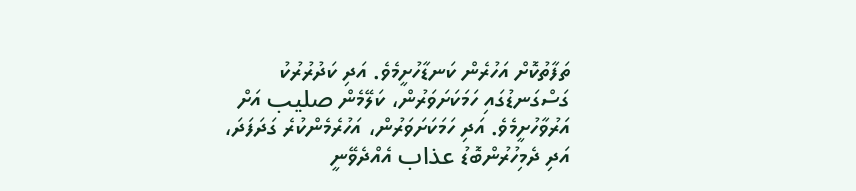ތަފާތުކޮށް އަހުރެން ކަނޑާހުށީމެވެ. އަދި ކަދުރުރުކު ގަސްގަނޑުގައި ހަމަކަށަވަރުން، ކަލޭމެން صليب އަށް އަރުވާހުށީމެވެ. އަދި ހަމަކަށަވަރުން، އަހުރެމެންކުރެ ގަދަފަދަ، އަދި ދެމިހުރުންބޮޑު عذاب އެއްދެވޭނީ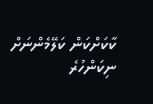ކާކަށްކަން ކަލޭމެންނަށް ނިކަންހުރެ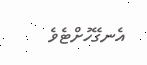އެނގޭހުށްޓެވެ